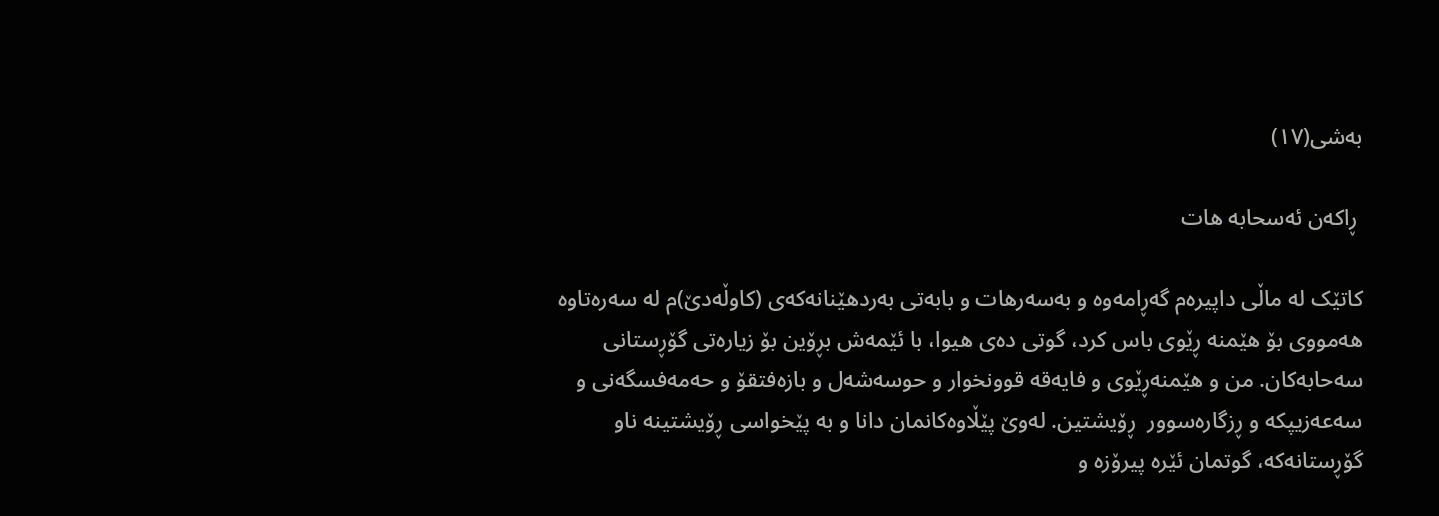بەشی(١۷)

 ڕاکەن ئەسحابە هات

کاتێک لە ماڵی داپیرەم گەڕامەوە و بەسەرهات و بابەتی بەردهێنانەکەی (کاوڵەدێ)م لە سەرەتاوە هەمووی بۆ هێمنە ڕێوی باس کرد، گوتی دەی هیوا، با ئێمەش بڕۆین بۆ زیارەتی گۆڕستانی سەحابەکان. من و هێمنەڕێوی و فایەقە قوونخوار و حوسەشەل و بازەفتقۆ و حەمەفسگەنی و سەعەزیپکە و ڕزگارەسوور  ڕۆیشتین. لەوێ پێڵاوەکانمان دانا و بە پێخواسی ڕۆیشتینە ناو گۆڕستانەکە، گوتمان ئێرە پیرۆزە و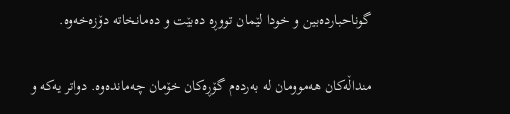گوناحباردەبین و خودا لێمان تووڕە دەبێت و دەمانخاتە دۆزەخەوە.

منداڵەکان هەموومان لە بەردەم گۆڕەکان خۆمان چەماندەوە. دواتر یەکە و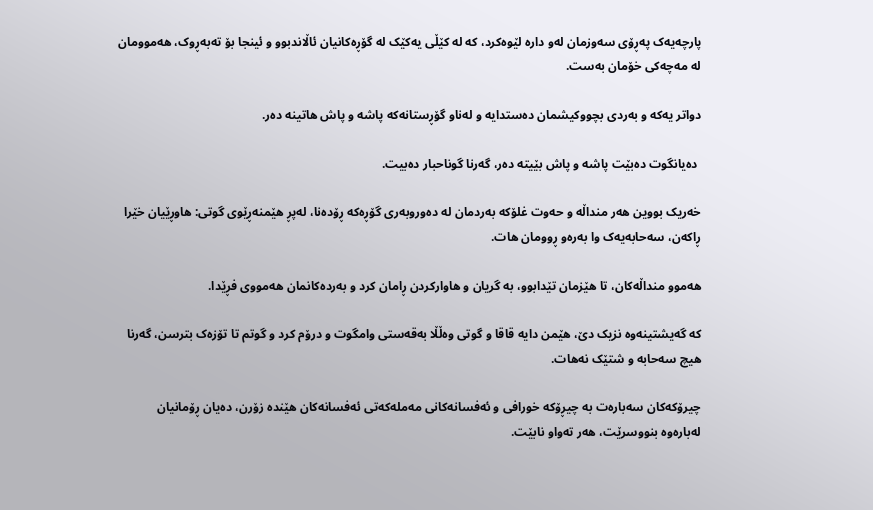پارچەیەک پەڕۆی سەوزمان لەو داره لێوەکرد، کە لە کێڵی یەکێک لە گۆڕەکانیان ئاڵاندبوو و ئینجا بۆ تەبەڕوک، هەموومان لە مەچەکی خۆمان بەست.

دواتر یەکە و بەردی بچووکیشمان دەستدایه و لەناو گۆڕستانەکە پاشە و پاش هاتینە دەر.

 دەیانگوت دەبێت پاشە و پاش بێیتە دەر، گەرنا گوناحبار دەبیت.

خەریک بووین هەر منداڵە و حەوت غلۆکە بەردمان لە دەوروبەری گۆڕەکە ڕۆدەنا، لەپڕ هێمنەڕێوی گوتی: هاوڕێیان خێرا ڕاکەن، سەحابەیەک وا بەرەو ڕوومان هات.

هەموو منداڵەکان، تا هێزمان تێدابوو، بە گریان و هاوارکردن ڕامان کرد و بەردەکانمان هەمووی فڕێدا.

کە گەیشتینەوە نزیک دێ، هێمن دایە قاقا و گوتی وەڵڵا بەقەستی وامگوت و درۆم کرد و گوتم تا تۆزەک بترسن، گەرنا هیچ سەحابە و شتێک نەهات.

چیرۆکەکان سەبارەت بە چیڕۆکە خورافی و ئەفسانەکانی مەملەکەتی ئەفسانەکان هێندە زۆرن، دەیان ڕۆمانیان لەبارەوە بنووسرێت، هەر تەواو نابێت.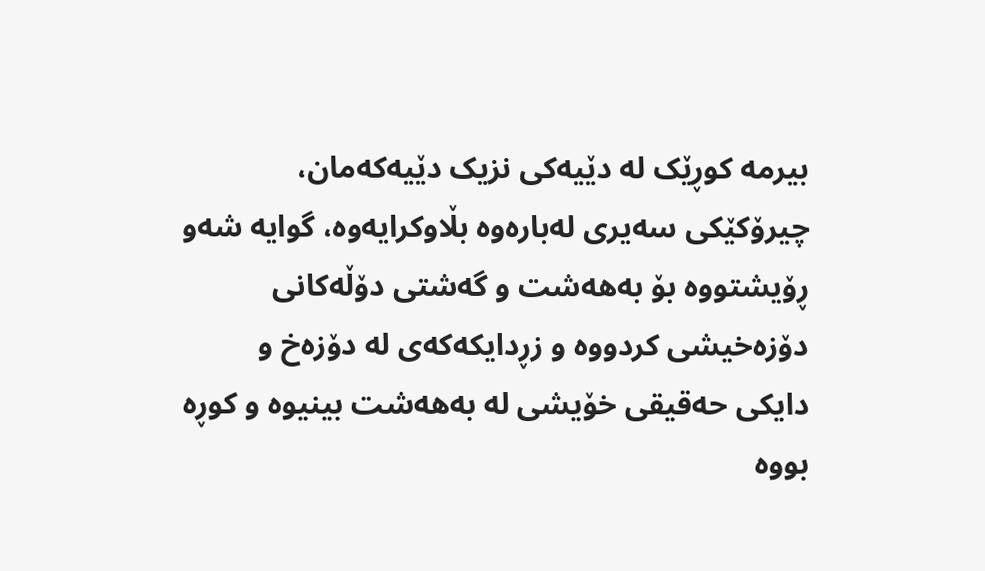بیرمە کوڕێک لە دێیەکی نزیک دێیەکەمان، چیرۆکێکی سەیری لەبارەوە بڵاوکرایەوە، گوایه شەو ڕۆیشتووە بۆ بەهەشت و گەشتی دۆڵەکانی دۆزەخیشی کردووە و زڕدایکەکەی لە دۆزەخ و دایکی حەقیقی خۆیشی لە بەهەشت بینیوە و کوڕە بووە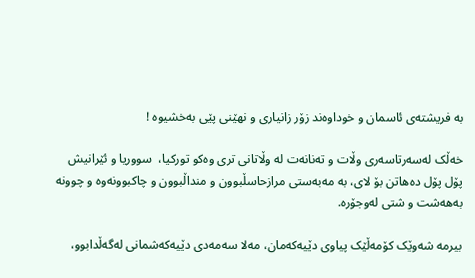بە فریشتەی ئاسمان و خوداوەند زۆر زانیاری و نهێنی پێی بەخشیوە !

خەڵک لەسەرتاسەری وڵات و تەنانەت لە وڵاتانی تری وەکو تورکیا،  سووریا و ئێرانیش پۆل پۆل دەهاتن بۆ لای، بە مەبەستی مرازحاسڵبوون و منداڵبوون و چاکبوونەوە و چوونە بەهەشت و شتی لەوجۆرە.

بیرمە شەوێک کۆمەڵێک پیاوی دێیەکەمان، مەلا سەمەدی دێیەکەشمانی لەگەڵدابوو،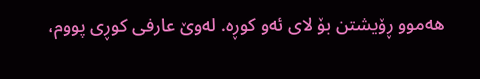هەموو ڕۆیشتن بۆ لای ئەو کوڕە. لەوێ عارفی کوڕی پووم،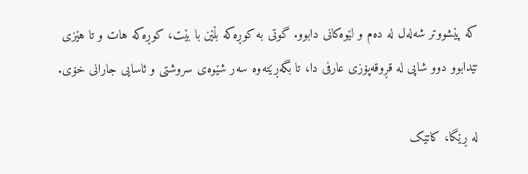کە پێشووتر شەلەل لە دەم و لێوەکانی دابوو. گوتی بە کوڕەکە بڵێن با بێت، کوڕەکە هات و تا هێزی تێدابوو دوو شاپی لە قڕوقەپۆزی عارفی دا، تا بگەڕێتەوە سەر شێوەی سروشتی و ئاسایی جارانی خۆی.

لە ڕێگا، کاتێک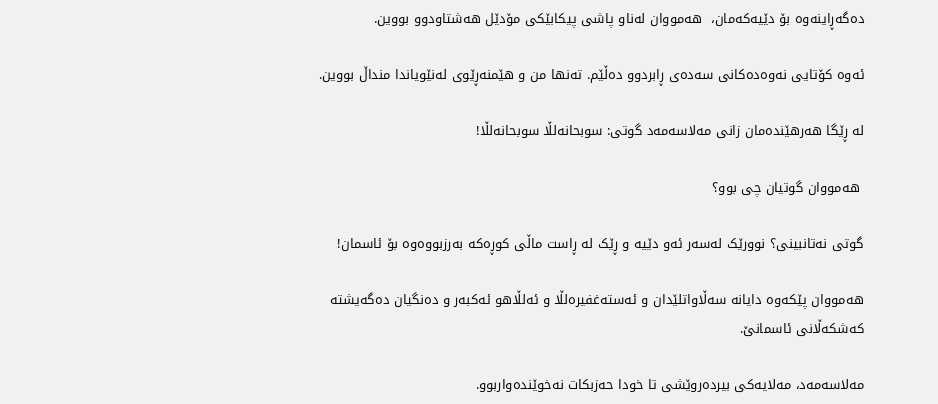دەگەڕاینەوە بۆ دێیەکەمان،  هەمووان لەناو پاشی پیکابێکی مۆدێل هەشتاودوو بووین.

ئەوە کۆتایی نەوەدەکانی سەدەی ڕابردوو دەڵێم. تەنها من و هێمنەڕێوی لەنێویاندا منداڵ بووین.

لە ڕێگا هەرهێندەمان زانی مەلاسەمەد گوتی: سوبحانەلڵا سوبحانەلڵا!

 هەمووان گوتیان چی بوو؟

گوتی نەتانبینی؟ نوورێک لەسەر ئەو دێیه و ڕێک لە ڕاست ماڵی کوڕەکە بەرزبووەوە بۆ ئاسمان!

هەمووان پێکەوە دایانە سەڵاواتلێدان و ئەستەغفیرەلڵا و ئەلڵاهو ئەکبەر و دەنگیان دەگەیشتە کەشکەڵانی ئاسمانێ.

مەلاسەمەد، مەلایەکی بیردەروێشی تا خودا حەزبکات نەخوێندەواربوو.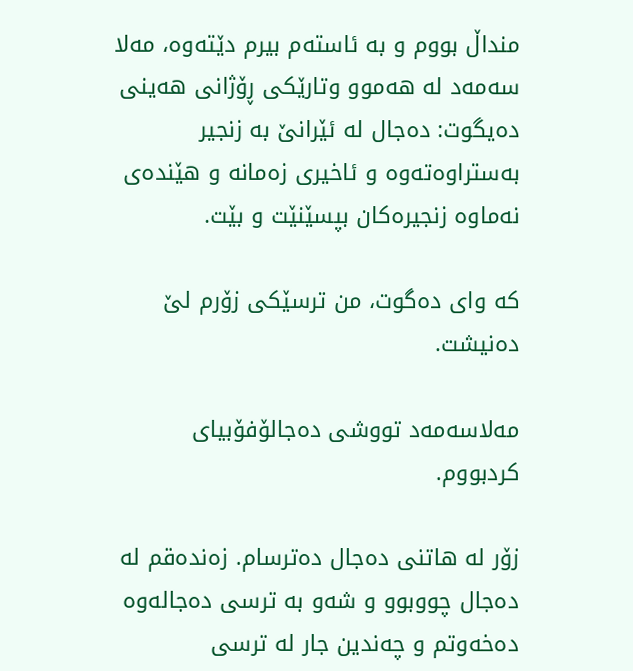منداڵ بووم و بە ئاستەم بیرم دێتەوە، مەلا سەمەد لە هەموو وتارێکی ڕۆژانی هەینی دەیگوت: دەجال لە ئێرانێ بە زنجیر بەستراوەتەوە و ئاخیری زەمانە و هێندەی نەماوە زنجیرەکان بپسێنێت و بێت.

کە وای دەگوت، من ترسێکی زۆرم لێ دەنیشت.

مەلاسەمەد تووشی دەجالۆفۆبیای کردبووم.

زۆر لە هاتنی دەجال دەترسام. زەندەقم لە دەجال چووبوو و شەو بە ترسی دەجالەوە دەخەوتم و چەندین جار لە ترسی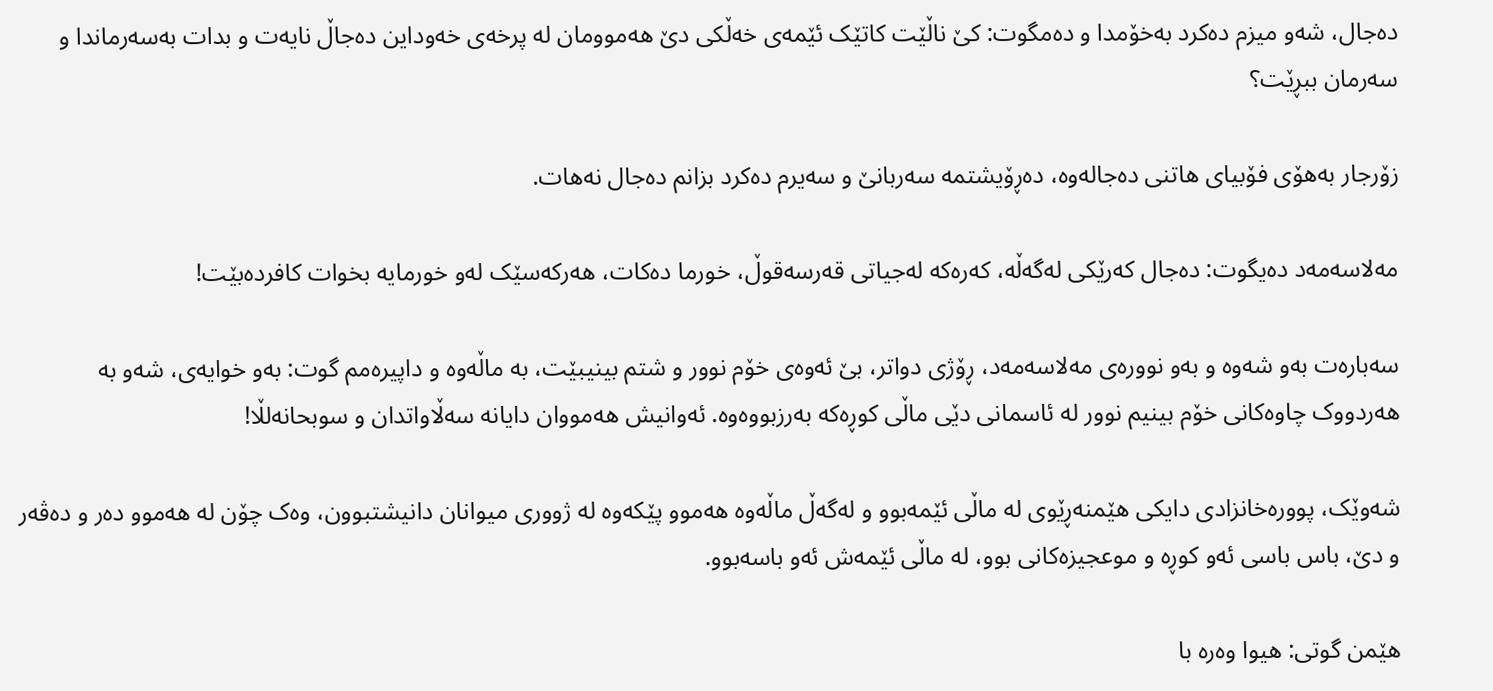دەجال، شەو میزم دەکرد بەخۆمدا و دەمگوت: کێ ناڵێت کاتێک ئێمەی خەڵکی دێ هەموومان لە پرخەی خەوداین دەجاڵ نایەت و بدات بەسەرماندا و سەرمان ببڕێت؟

زۆرجار بەهۆی فۆبیای هاتنی دەجالەوە، دەڕۆیشتمە سەربانێ و سەیرم دەکرد بزانم دەجال نەهات.

مەلاسەمەد دەیگوت: دەجال کەرێکی لەگەڵە، کەرەکە لەجیاتی قەرسەقوڵ، خورما دەکات، هەرکەسێک لەو خورمایە بخوات کافردەبێت!

سەبارەت بەو شەوە و بەو نوورەی مەلاسەمەد، ڕۆژی دواتر، بێ ئەوەی خۆم نوور و شتم بینیبێت، بە ماڵەوە و داپیرەمم گوت: بەو خوایەی، شەو بە هەردووک چاوەکانی خۆم بینیم نوور لە ئاسمانی دێی ماڵی کوڕەکە بەرزبووەوە. ئەوانیش هەمووان دایانە سەڵاواتدان و سوبحانەلڵا!

شەوێک، پوورەخانزادی دایکی هێمنەڕێوی لە ماڵی ئێمەبوو و لەگەڵ ماڵەوە هەموو پێکەوە لە ژووری میوانان دانیشتبوون، وەک چۆن لە هەموو دەر و دەڤەر و دێ، باس باسی ئەو کوڕە و موعجیزەکانی بوو، لە ماڵی ئێمەش ئەو باسەبوو.

هێمن گوتی: هیوا وەرە با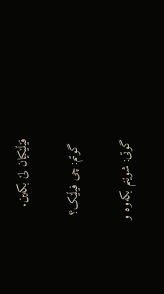فێڵێکیان لێ بکەین.

 گوتم: چی فیڵێک؟

گوتی: شوێنم بکەوە و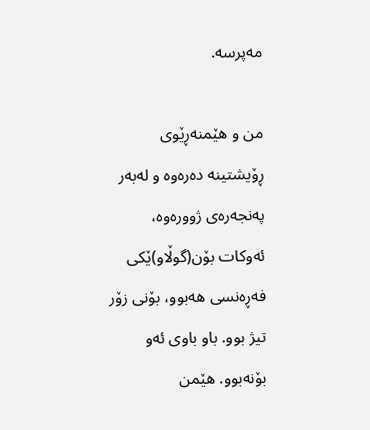مەپرسە.

من و هێمنەڕێوی ڕۆیشتینە دەرەوە و لەبەر پەنجەرەی ژوورەوە، ئەوکات بۆن(گوڵاو)ێکی فەڕەنسی هەبوو، بۆنی زۆر تیژ بوو. باو باوی ئەو بۆنەبوو. هێمن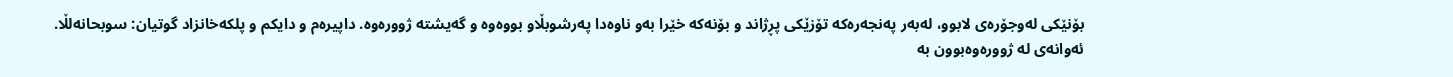بۆنێکی لەوجۆرەی لابوو، لەبەر پەنجەرەکە تۆزێکی پڕژاند و بۆنەکە خێرا بەو ناوەدا پەرشوبڵاو بووەوە و گەیشتە ژوورەوە. داپیرەم و دایکم و پلکەخانزاد گوتیان: سوبحانەلڵا. ئەوانەی لە ژوورەوەبوون بە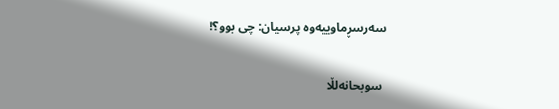سەرسڕماوییەوە پرسیان: چی بوو؟!

 سوبحانەلڵا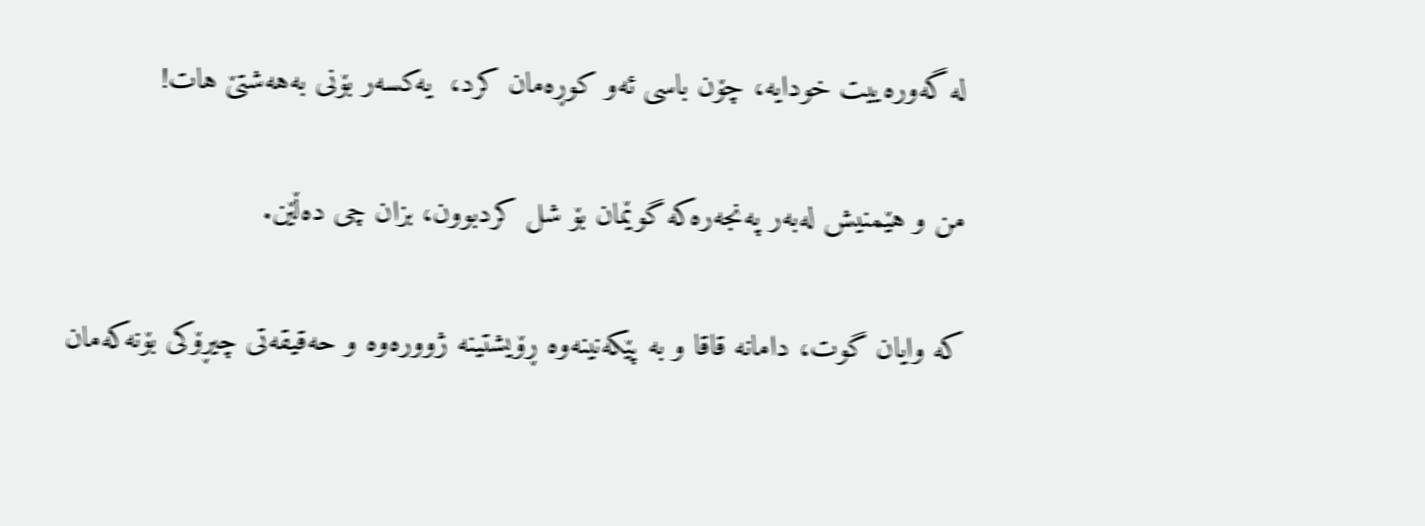لە گەورەییت خودایه، چۆن باسی ئەو کوڕەمان کرد،  یەکسەر بۆنی بەهەشتێ هات!

من و هێمنیش لەبەر پەنجەرەکە گوێمان بۆ شل کردبوون، بزان چی دەڵێن.

کە وایان گوت، دامانە قاقا و بە پێکەنینەوە ڕۆیشتینە ژوورەوە و حەقیقەتی چیڕۆکی بۆنەکەمان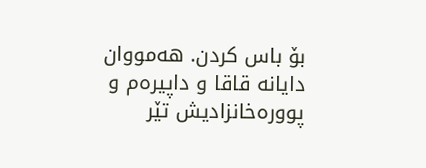بۆ باس کردن. هەمووان دایانە قاقا و داپیرەم و پوورەخانزادیش تێر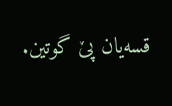قسەیان پێ گوتین.